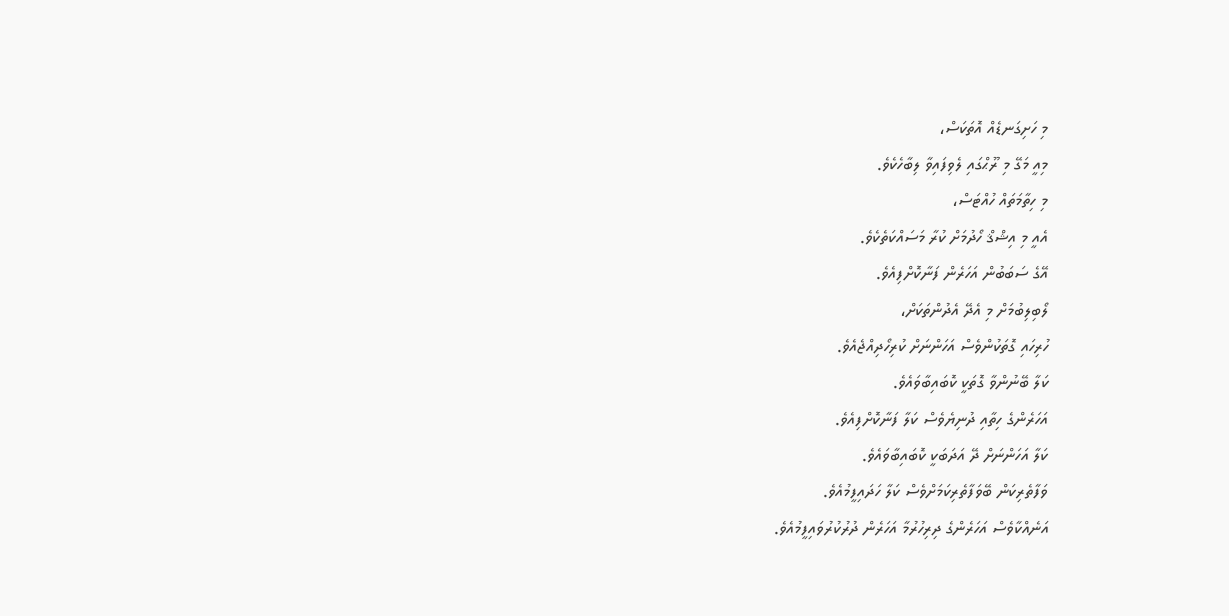މި ހަށިގަނޑެއް އޮތަކަސް،
މިއީ މަގޭ މި ރޫޙްގައި ލެވިފައިވާ ލިބާހެކެވެ.
މި ހިތާމަތައް ހުއްޓަސް،
އެއީ މި އިޝްޤް ހޯދުމަށް ކުރާ މަސައްކަތެކެވެ.
އޭގެ ސަބަބުން އަހަރެން ފަނާކޮށްފިއެވެ.
ލޯބިލިބުމަށް މި އެދޭ އެދުންތަކަށް،
ހުރިހައި ގޮތަކުންވެސް އަހަންނަށް ކުރިހޯދިއްޖެއެވެ.
ކަލާ ބޭނުންވާ ގޮތަކީ ކޮބައިބާވައެވެ.
އަހަރެންގެ ހިތާއި ދުނިޔެވެސް ކަލާ ފަނާކޮށްފިއެވެ.
ކަލާ އަހަންނަށް ދޭ އަދަބަކީ ކޮބައިބާވައެވެ.
ވަފާތެރިކަން ބޭވަފާތެރިކަމަށްވެސް ކަލާ ހަދައިފީމުއެވެ.
އަނެއްކާވެސް އަހަރެންގެ ދިރިހުރުމާ އަހަރެން ދުރުކުރުވައިފީމުއެވެ.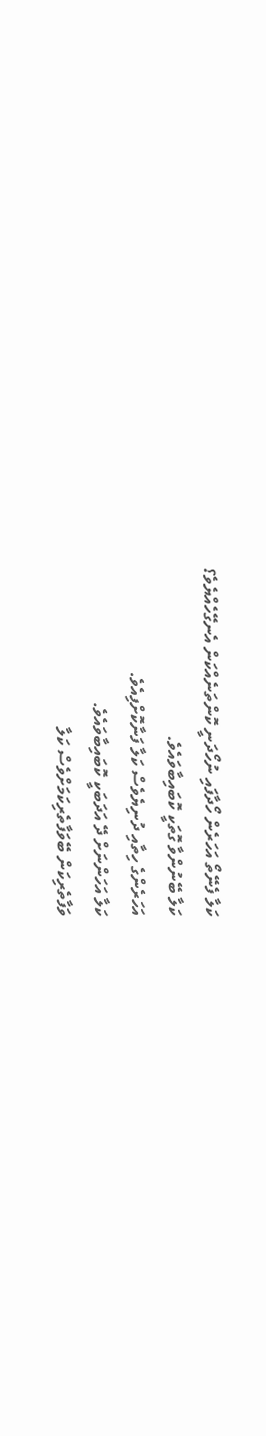ކަލާ ފެނޭތޯ އަހަރެން ހޯދާފައި ނުހޯދަނީ ކޮންތަނެއްކަން އެނގޭހެއްޔެވެ؟
ކަލާ ބޭނުންވާ ގޮތަކީ ކޮބައިބާވައެވެ.
އަހަރެންގެ ހިތާއި ދުނިޔެވެސް ކަލާ ފަނާކޮށްފިއެވެ.
ކަލާ އަހަންނަށް ދޭ އަދަބަކީ ކޮބައިބާވައެވެ.
ވަފާތެރިކަން ބޭވަފާތެރިކަމަށްވެސް ކަލާ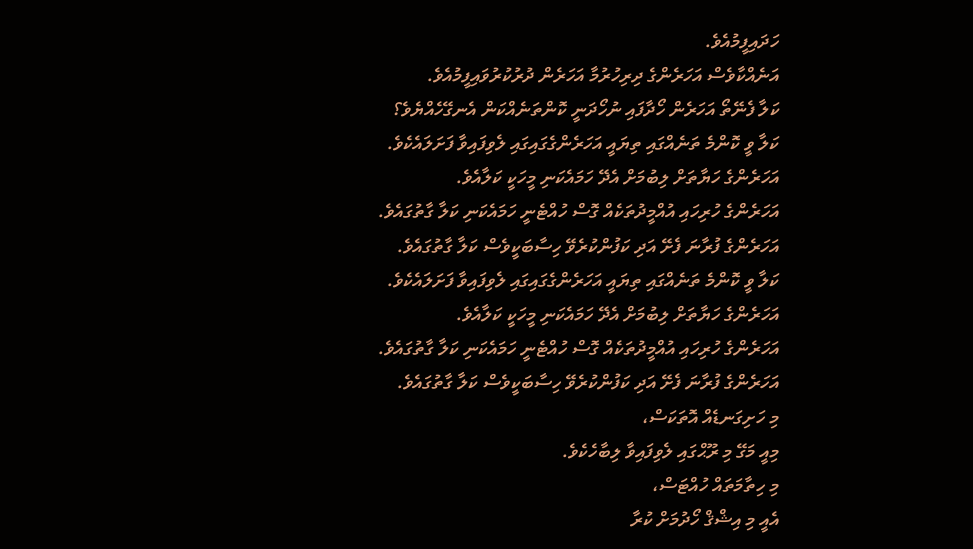ހަދައިފީމުއެވެ.
އަނެއްކާވެސް އަހަރެންގެ ދިރިހުރުމާ އަހަރެން ދުރުކުރުވައިފީމުއެވެ.
ކަލާ ފެނޭތޯ އަހަރެން ހޯދާފައި ނުހޯދަނީ ކޮންތަނެއްކަން އެނގޭހެއްޔެވެ؟
ކަލާ ވީ ކޮންމެ ތަނެއްގައި ތިޔައީ އަހަރެންގެގައިގައި ލެވިފައިވާ ފަށަލައެކެވެ.
އަހަރެންގެ ހަޔާތަށް ލިބުމަށް އެދޭ ހަމައެކަނި މީހަކީ ކަލާއެވެ.
އަހަރެންގެ ހުރިހައި އުއްމީދުތަކެއް ގޮސް ހުއްޓެނީ ހަމައެކަނި ކަލާ ގާތުގައެވެ.
އަހަރެންގެ ފުރާނަ ފެށޭ އަދި ކަފުންކުރެވޭ ހިސާބަކީވެސް ކަލާ ގާތުގައެވެ.
ކަލާ ވީ ކޮންމެ ތަނެއްގައި ތިޔައީ އަހަރެންގެގައިގައި ލެވިފައިވާ ފަށަލައެކެވެ.
އަހަރެންގެ ހަޔާތަށް ލިބުމަށް އެދޭ ހަމައެކަނި މީހަކީ ކަލާއެވެ.
އަހަރެންގެ ހުރިހައި އުއްމީދުތަކެއް ގޮސް ހުއްޓެނީ ހަމައެކަނި ކަލާ ގާތުގައެވެ.
އަހަރެންގެ ފުރާނަ ފެށޭ އަދި ކަފުންކުރެވޭ ހިސާބަކީވެސް ކަލާ ގާތުގައެވެ.
މި ހަށިގަނޑެއް އޮތަކަސް،
މިއީ މަގޭ މި ރޫޙްގައި ލެވިފައިވާ ލިބާހެކެވެ.
މި ހިތާމަތައް ހުއްޓަސް،
އެއީ މި އިޝްޤް ހޯދުމަށް ކުރާ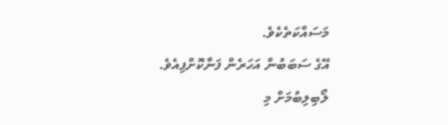މަސައްކަތެކެވެ.
އޭގެ ސަބަބުން އަހަރެން ފަނާކޮށްފިއެވެ.
ލޯބިލިބުމަށް މި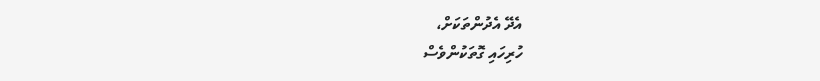އެދޭ އެދުންތަކަށް،
ހުރިހައި ގޮތަކުންވެސް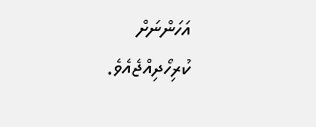އަހަންނަށް ކުރިހޯދިއްޖެއެވެ.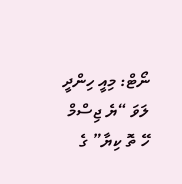ނޯޓް: މިއީ ހިންދީ ލަވަ “ޔެ ޖިސްމް ހޭ ތޮ ކިޔާ” ގެ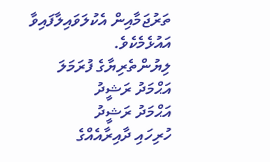ތަރުޖަމާއިން އެކުލަވައިލާފައިވާ އައުޅެމެކެވެ.
ލިޔުންތެރިޔާގެ ފުރަމަލަ
އަޙްމަދު ރަޝީދު
އަޙްމަދު ރަޝީދު
ހުރިހައި ދާއިރާއެއްގެ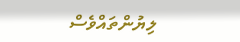ލިޔުންތައްވެސް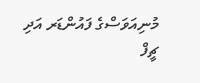މުނިއަވަސްގެ ފައުންޑަރ އަދި ޗީފް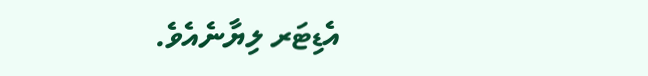އެޑިޓަރ ލިޔާނެއެވެ.